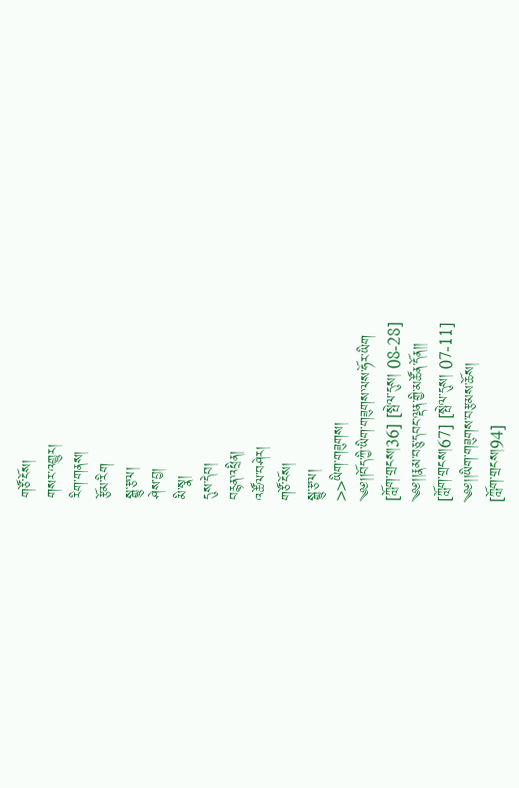གཙོ་ངོས།
གསར་འགྱུར།
རིག་གནས།
རྩོམ་རིག
སྒྱུ་རྩལ།
ཤེས་བྱ།
མི་སྣ།
དུས་དེབ།
བརྙན་འཕྲིན།
འཚོལ་བཤེར།
གཙོ་ངོས།
སྒྱུ་རྩལ།
>>ཡིག་གཟུགས།
༄༅།།བོད་ཀྱི་ཡིག་གཟུགས་ལས་ཧོར་ཡིག
[ཀློག་གྲངས།36] [སྤེལ་དུས། 08-28]
༄༅།།རྣམ་བཅུ་དབང་ལྡན་གྱི་མཚོན་དོན།།
[ཀློག་གྲངས།67] [སྤེལ་དུས། 07-11]
༄༅།།ཡིག་གཟུགས་བརྩམས་ཆོས།
[ཀློག་གྲངས།94]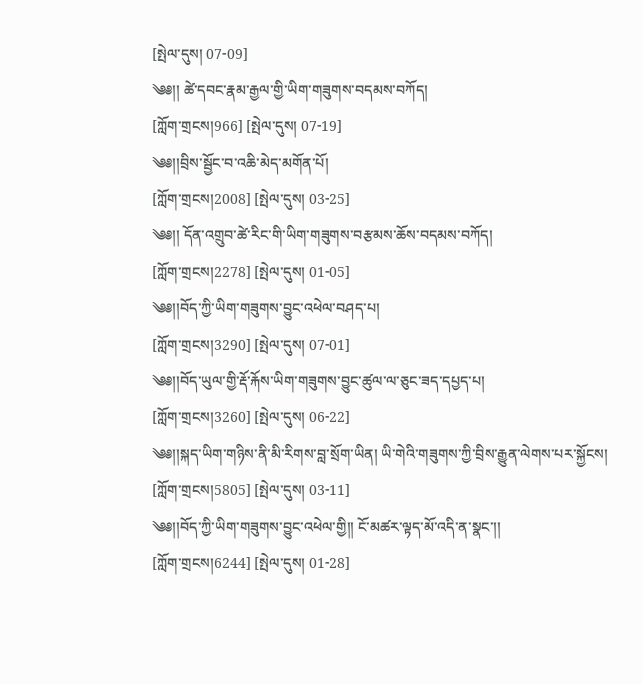[སྤེལ་དུས། 07-09]
༄༅།། ཚེ་དབང་རྣམ་རྒྱལ་གྱི་ཡིག་གཟུགས་བདམས་བཀོད།
[ཀློག་གྲངས།966] [སྤེལ་དུས། 07-19]
༄༅།།བྲིས་སྦྱོང་བ་འཆི་མེད་མགོན་པོ།
[ཀློག་གྲངས།2008] [སྤེལ་དུས། 03-25]
༄༅།། དོན་འགྲུབ་ཚེ་རིང་གི་ཡིག་གཟུགས་བརྩམས་ཆོས་བདམས་བཀོད།
[ཀློག་གྲངས།2278] [སྤེལ་དུས། 01-05]
༄༅།།བོད་ཀྱི་ཡིག་གཟུགས་བྱུང་འཕེལ་བཤད་པ།
[ཀློག་གྲངས།3290] [སྤེལ་དུས། 07-01]
༄༅།།བོད་ཡུལ་གྱི་རྡོ་རྐོས་ཡིག་གཟུགས་བྱུང་ཚུལ་ལ་ཅུང་ཟད་དཔྱད་པ།
[ཀློག་གྲངས།3260] [སྤེལ་དུས། 06-22]
༄༅།།སྐད་ཡིག་གཉིས་ནི་མི་རིགས་བླ་སྲོག་ཡིན། ཡི་གེའི་གཟུགས་ཀྱི་བྲིས་རྒྱུན་ལེགས་པར་སྐྱོངས།
[ཀློག་གྲངས།5805] [སྤེལ་དུས། 03-11]
༄༅།།བོད་ཀྱི་ཡིག་གཟུགས་བྱུང་འཕེལ་གྱི།། ངོ་མཚར་ལྟད་མོ་འདི་ན་སྣང་།།
[ཀློག་གྲངས།6244] [སྤེལ་དུས། 01-28]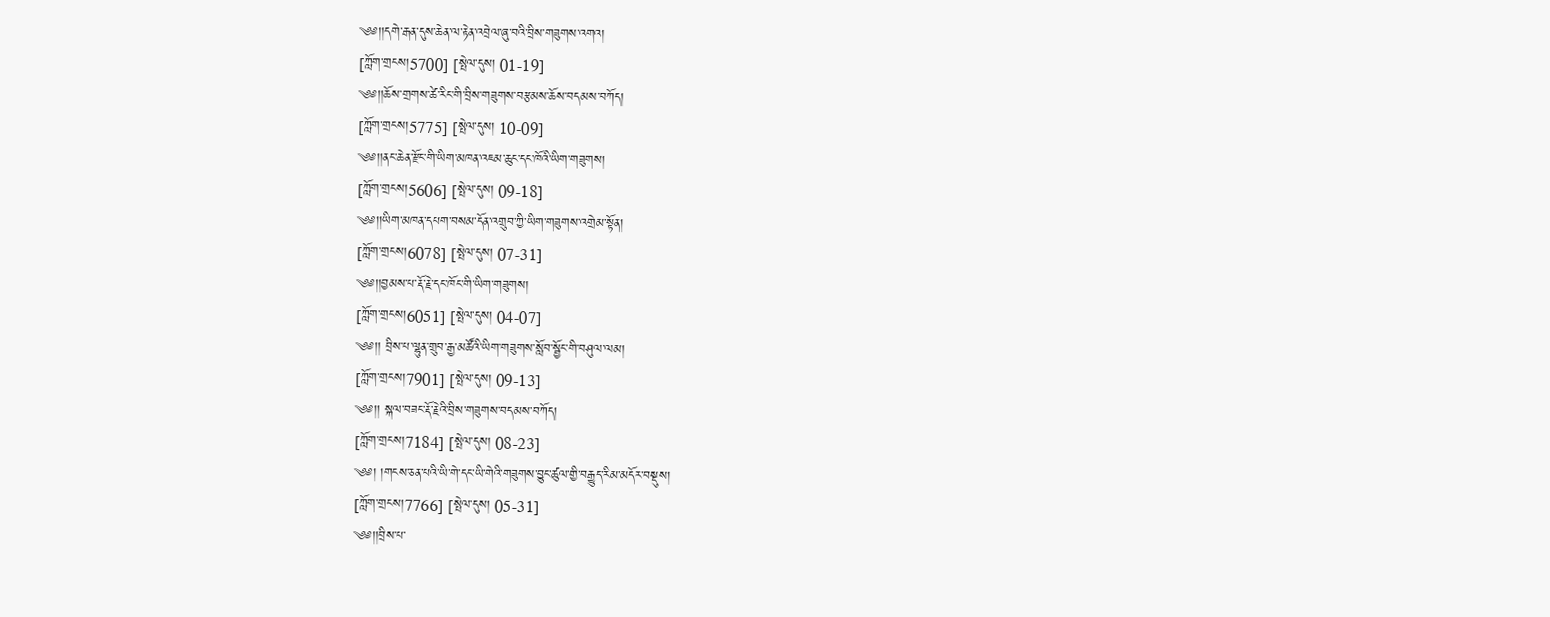༄༅།།དགེ་རྒན་དུས་ཆེན་ལ་རྟེན་འབྲེལ་ཞུ་བའི་བྲིས་གཟུགས་འགའ།
[ཀློག་གྲངས།5700] [སྤེལ་དུས། 01-19]
༄༅།།ཆོས་གྲགས་ཚེ་རིང་གི་བྲིས་གཟུགས་བརྩམས་ཆོས་བདམས་བཀོད།
[ཀློག་གྲངས།5775] [སྤེལ་དུས། 10-09]
༄༅།།ནང་ཆེན་རྫོང་གི་ཡིག་མཁན་འཇམ་ཆུང་དང་ཁོའི་ཡིག་གཟུགས།
[ཀློག་གྲངས།5606] [སྤེལ་དུས། 09-18]
༄༅།།ཡིག་མཁན་དཔག་བསམ་དོན་འགྲུབ་ཀྱི་ཡིག་གཟུགས་འགྲེམ་སྟོན།
[ཀློག་གྲངས།6078] [སྤེལ་དུས། 07-31]
༄༅།།བྱམས་པ་རྡོ་རྗེ་དང་ཁོང་གི་ཡིག་གཟུགས།
[ཀློག་གྲངས།6051] [སྤེལ་དུས། 04-07]
༄༅།། བྲིས་པ་ལྷུན་གྲུབ་རྒྱ་མཚོའི་ཡིག་གཟུགས་སློབ་སྦྱོང་གི་བཤུལ་ལམ།
[ཀློག་གྲངས།7901] [སྤེལ་དུས། 09-13]
༄༅།། སྐལ་བཟང་རྡོ་རྗེའི་བྲིས་གཟུགས་བདམས་བཀོད།
[ཀློག་གྲངས།7184] [སྤེལ་དུས། 08-23]
༄༅། །གངས་ཅན་པའི་ཡི་གེ་དང་ཡི་གེའི་གཟུགས་བྱུང་ཚུལ་གྱི་བརྒྱུད་རིམ་མདོར་བསྡུས།
[ཀློག་གྲངས།7766] [སྤེལ་དུས། 05-31]
༄༅།།བྲིས་པ་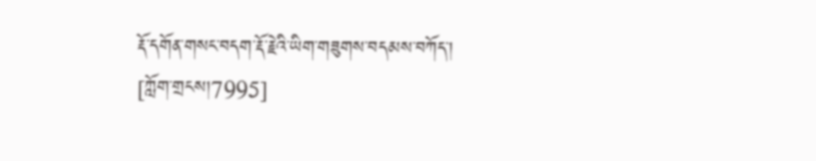རྡོ་དགོན་གསང་བདག་རྡོ་རྗེའི་ཡིག་གཟུགས་བདམས་བཀོད་།
[ཀློག་གྲངས།7995]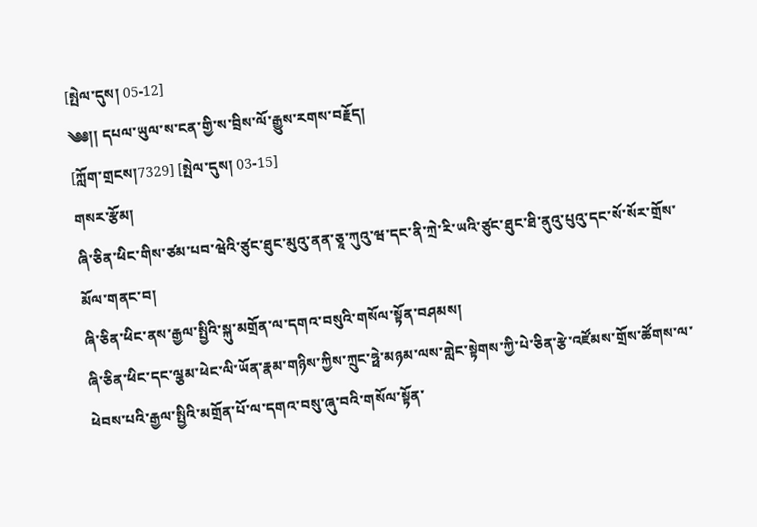[སྤེལ་དུས། 05-12]
༄༅།། དཔལ་ཡུལ་ས་ངན་གྱི་ས་བྲིས་ལོ་རྒྱུས་རགས་བརྗོད།
[ཀློག་གྲངས།7329] [སྤེལ་དུས། 03-15]
གསར་རྩོམ།
ཞི་ཅིན་ཕིང་གིས་ཙམ་པབ་ཝེའི་ཙུང་ཐུང་མུའུ་ནན་ཅཱ་ཀུའུ་ཝ་དང་ནི་ཀྲེ་རི་ཡའི་ཙུང་ཐུང་ཐི་ནུའུ་པུའུ་དང་སོ་སོར་གྲོས་མོལ་གནང་བ།
ཞི་ཅིན་ཕིང་ནས་རྒྱལ་སྤྱིའི་སྐུ་མགྲོན་ལ་དགའ་བསུའི་གསོལ་སྟོན་བཤམས།
ཞི་ཅིན་ཕིང་དང་ལྕམ་ཕེང་ལི་ཡོན་རྣམ་གཉིས་ཀྱིས་ཀྲུང་ཧྥེ་མཉམ་ལས་གླེང་སྟེགས་ཀྱི་པེ་ཅིན་རྩེ་འཛོམས་གྲོས་ཚོགས་ལ་ཕེབས་པའི་རྒྱལ་སྤྱིའི་མགྲོན་པོ་ལ་དགའ་བསུ་ཞུ་བའི་གསོལ་སྟོན་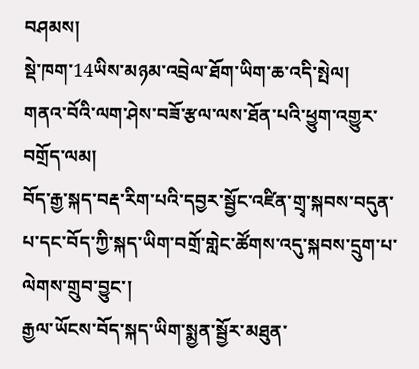བཤམས།
སྡེ་ཁག་14ཡིས་མཉམ་འབྲེལ་ཐོག་ཡིག་ཆ་འདི་སྤེལ།
གནའ་བོའི་ལག་ཤེས་བཟོ་རྩལ་ལས་ཐོན་པའི་ཕྱུག་འགྱུར་བགྲོད་ལམ།
བོད་རྒྱ་སྐད་བརྡ་རིག་པའི་དབྱར་སྦྱོང་འཛིན་གྲྭ་སྐབས་བདུན་པ་དང་བོད་ཀྱི་སྐད་ཡིག་བགྲོ་གླེང་ཚོགས་འདུ་སྐབས་དྲུག་པ་ལེགས་གྲུབ་བྱུང་།
རྒྱལ་ཡོངས་བོད་སྐད་ཡིག་སྨྱན་སྦྱོར་མཐུན་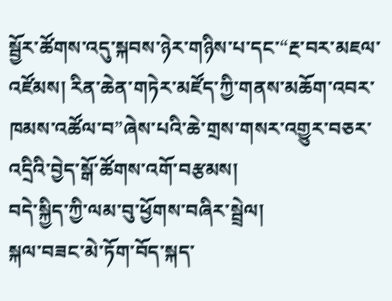སྦྱོར་ཚོགས་འདུ་སྐབས་ཉེར་གཉིས་པ་དང་“རྔ་བར་མཇལ་འཛོམས། རིན་ཆེན་གཏེར་མཛོད་ཀྱི་གནས་མཆོག་འབར་ཁམས་འཚོལ་བ”ཞེས་པའི་ཆེ་གྲས་གསར་འགྱུར་བཅར་འདྲིའི་བྱེད་སྒོ་ཚོགས་འགོ་བརྩམས།
བདེ་སྐྱིད་ཀྱི་ལམ་བུ་ཕྱོགས་བཞིར་སྦྲེལ།
སྐལ་བཟང་མེ་ཏོག་བོད་སྐད་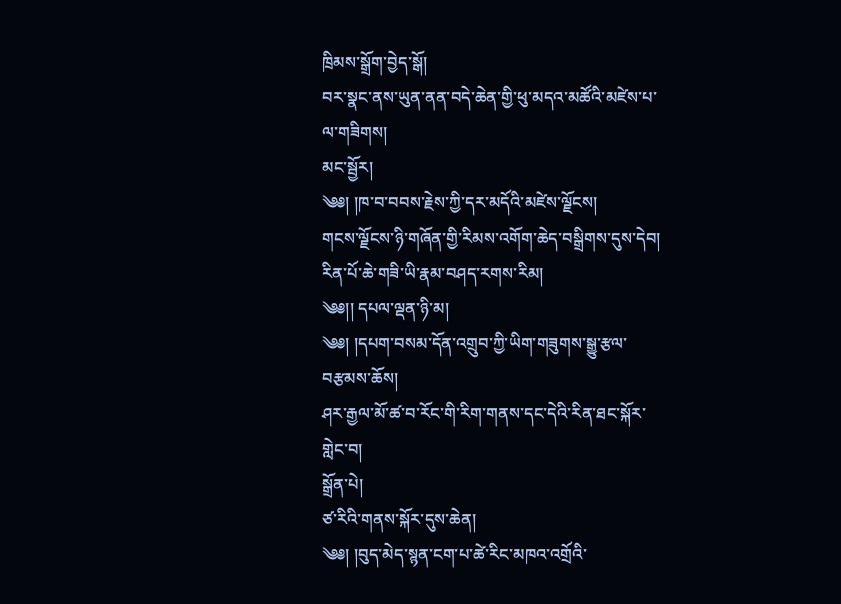ཁྲིམས་སྒྲོག་བྱེད་སྒོ།
བར་སྣང་ནས་ཡུན་ནན་བདེ་ཆེན་གྱི་ཕུ་མདའ་མཚོའི་མཛེས་པ་ལ་གཟིགས།
མང་སྦྱོར།
༄༅། །ཁ་བ་བབས་རྗེས་ཀྱི་དར་མདོའི་མཛེས་ལྗོངས།
གངས་ལྗོངས་ཉི་གཞོན་གྱི་རིམས་འགོག་ཆེད་བསྒྲིགས་དུས་དེབ།
རིན་པོ་ཆེ་གཟི་ཡི་རྣམ་བཤད་རགས་རིམ།
༄༅།། དཔལ་ལྡན་ཉི་མ།
༄༅། །དཔག་བསམ་དོན་འགྲུབ་ཀྱི་ཡིག་གཟུགས་སྒྱུ་རྩལ་བརྩམས་ཆོས།
ཤར་རྒྱལ་མོ་ཚ་བ་རོང་གི་རིག་གནས་དང་དེའི་རིན་ཐང་སྐོར་གླེང་བ།
སྒྲོན་པེ།
ཙ་རིའི་གནས་སྐོར་དུས་ཆེན།
༄༅། །བུད་མེད་སྙན་ངག་པ་ཚེ་རིང་མཁའ་འགྲོའི་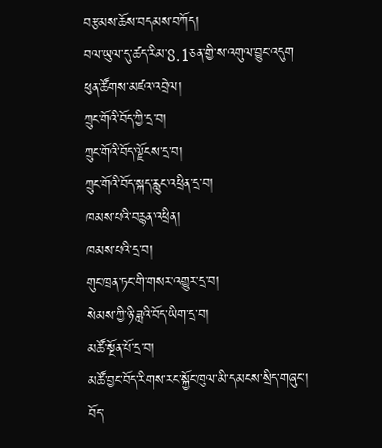བརྩམས་ཆོས་བདམས་བཀོད།
བལ་ཡུལ་དུ་ཚད་རིམ་8.1ཅན་གྱི་ས་འགུལ་བྱུང་འདུག
ཕུན་ཚོགས་མཛའ་འབྲེལ།
ཀྲུང་གོའི་བོད་ཀྱི་དྲ་བ།
ཀྲུང་གོའི་བོད་ལྗོངས་དྲ་བ།
ཀྲུང་གོའི་བོད་སྐད་རླུང་འཕྲིན་དྲ་བ།
ཁམས་པའི་བརྙན་འཕྲིན།
ཁམས་པའི་དྲ་བ།
གུང་ཁྲན་ཏང་གི་གསར་འགྱུར་དྲ་བ།
སེམས་ཀྱི་ཉི་ཟླའི་བོད་ཡིག་དྲ་བ།
མཚོ་སྔོན་པོ་དྲ་བ།
མཚོ་བྱང་བོད་རིགས་རང་སྐྱོང་ཁུལ་མི་དམངས་སྲིད་གཞུང་།
བོད་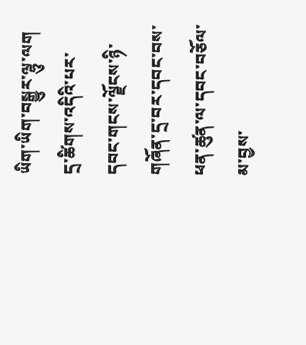ཡིག་ཡིག་བསྒྱུར་ལྷུ་ལག
དྲ་ཚིགས་འདིའི་པར་དབང་གངས་ལྗོངས་ཉི་གཞོན་དྲ་བར་དབང་བས་ཕན་ཚུན་ལ་དབང་བཅོལ་མ་བྱས་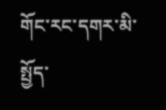གོང་རང་དགར་མི་སྤྱོད་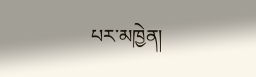པར་མཁྱེན།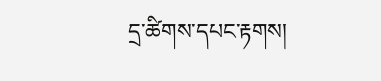དྲ་ཚིགས་དཔང་རྟགས།